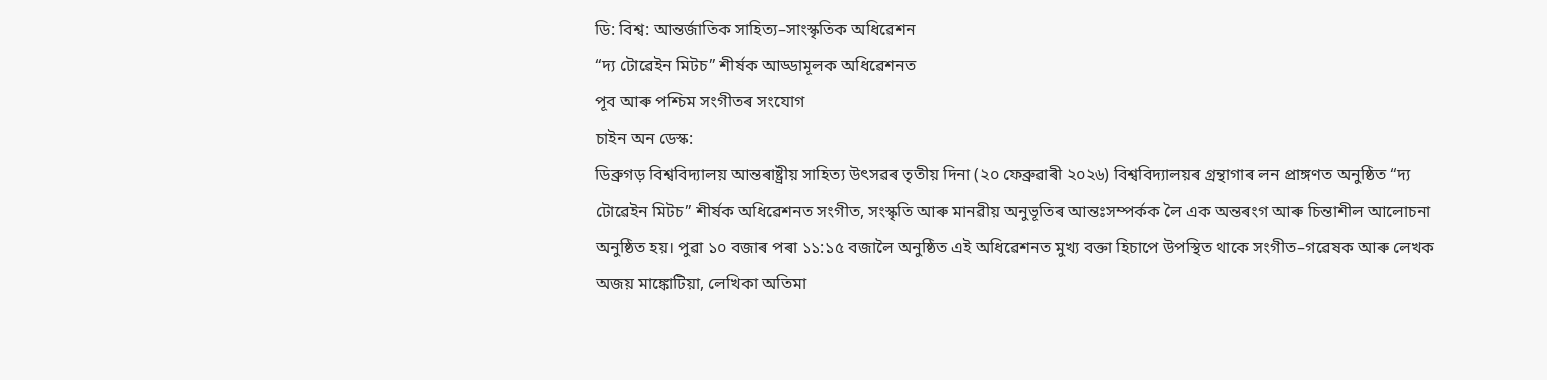ডি: বিশ্ব: আন্তৰ্জাতিক সাহিত্য–সাংস্কৃতিক অধিৱেশন
“দ্য টোৱেইন মিটচ” শীৰ্ষক আড্ডামূলক অধিৱেশনত
পূব আৰু পশ্চিম সংগীতৰ সংযোগ
চাইন অন ডেস্ক:
ডিব্ৰুগড় বিশ্ববিদ্যালয় আন্তৰাষ্ট্ৰীয় সাহিত্য উৎসৱৰ তৃতীয় দিনা (২০ ফেব্ৰুৱাৰী ২০২৬) বিশ্ববিদ্যালয়ৰ গ্ৰন্থাগাৰ লন প্ৰাঙ্গণত অনুষ্ঠিত “দ্য টোৱেইন মিটচ” শীৰ্ষক অধিৱেশনত সংগীত, সংস্কৃতি আৰু মানৱীয় অনুভূতিৰ আন্তঃসম্পৰ্কক লৈ এক অন্তৰংগ আৰু চিন্তাশীল আলোচনা অনুষ্ঠিত হয়। পুৱা ১০ বজাৰ পৰা ১১:১৫ বজালৈ অনুষ্ঠিত এই অধিৱেশনত মুখ্য বক্তা হিচাপে উপস্থিত থাকে সংগীত–গৱেষক আৰু লেখক অজয় মাঙ্কোটিয়া, লেখিকা অতিমা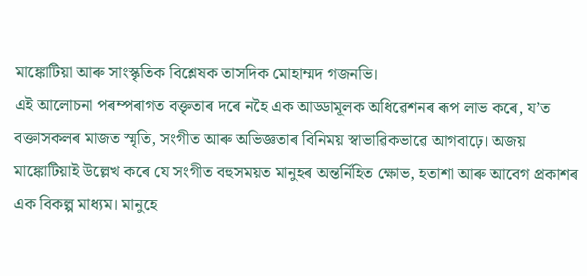মাঙ্কোটিয়া আৰু সাংস্কৃতিক বিশ্লেষক তাসদিক মোহাম্মদ গজনভি।
এই আলোচনা পৰম্পৰাগত বক্তৃতাৰ দৰে নহৈ এক আড্ডামূলক অধিৱেশনৰ ৰূপ লাভ কৰে, য’ত বক্তাসকলৰ মাজত স্মৃতি, সংগীত আৰু অভিজ্ঞতাৰ বিনিময় স্বাভাৱিকভাৱে আগবাঢ়ে। অজয় মাঙ্কোটিয়াই উল্লেখ কৰে যে সংগীত বহুসময়ত মানুহৰ অন্তৰ্নিহিত ক্ষোভ, হতাশা আৰু আবেগ প্ৰকাশৰ এক বিকল্প মাধ্যম। মানুহে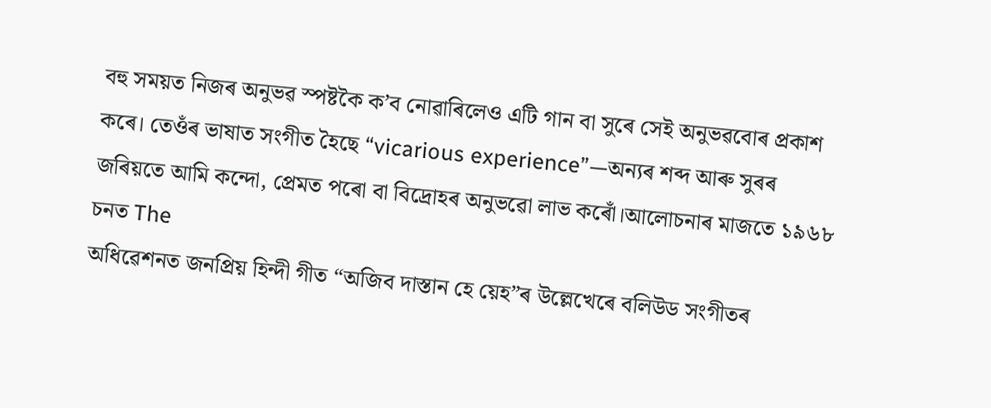বহু সময়ত নিজৰ অনুভৱ স্পষ্টকৈ ক’ব নোৱাৰিলেও এটি গান বা সুৰে সেই অনুভৱবোৰ প্ৰকাশ কৰে। তেওঁৰ ভাষাত সংগীত হৈছে “vicarious experience”—অন্যৰ শব্দ আৰু সুৰৰ জৰিয়তে আমি কন্দো, প্ৰেমত পৰো বা বিদ্ৰোহৰ অনুভৱো লাভ কৰোঁ।আলোচনাৰ মাজতে ১৯৬৮ চনত The
অধিৱেশনত জনপ্ৰিয় হিন্দী গীত “অজিব দাস্তান হে য়েহ”ৰ উল্লেখেৰে বলিউড সংগীতৰ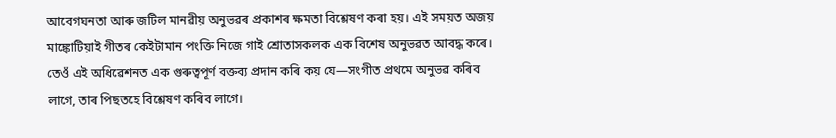আবেগঘনতা আৰু জটিল মানৱীয় অনুভৱৰ প্ৰকাশৰ ক্ষমতা বিশ্লেষণ কৰা হয়। এই সময়ত অজয় মাঙ্কোটিয়াই গীতৰ কেইটামান পংক্তি নিজে গাই শ্ৰোতাসকলক এক বিশেষ অনুভৱত আবদ্ধ কৰে। তেওঁ এই অধিৱেশনত এক গুৰুত্বপূৰ্ণ বক্তব্য প্ৰদান কৰি কয় যে—সংগীত প্ৰথমে অনুভৱ কৰিব লাগে, তাৰ পিছতহে বিশ্লেষণ কৰিব লাগে।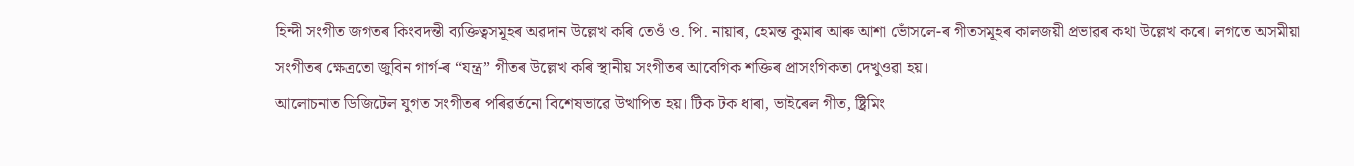হিন্দী সংগীত জগতৰ কিংবদন্তী ব্যক্তিত্বসমূহৰ অৱদান উল্লেখ কৰি তেওঁ ও. পি. নায়াৰ, হেমন্ত কুমাৰ আৰু আশা ভোঁসলে-ৰ গীতসমূহৰ কালজয়ী প্ৰভাৱৰ কথা উল্লেখ কৰে। লগতে অসমীয়া সংগীতৰ ক্ষেত্ৰতো জুবিন গাৰ্গ-ৰ “যন্ত্ৰ” গীতৰ উল্লেখ কৰি স্থানীয় সংগীতৰ আবেগিক শক্তিৰ প্ৰাসংগিকতা দেখুওৱা হয়।
আলোচনাত ডিজিটেল যুগত সংগীতৰ পৰিৱর্তনো বিশেষভাৱে উত্থাপিত হয়। টিক টক ধাৰা, ভাইৰেল গীত, ষ্ট্ৰিমিং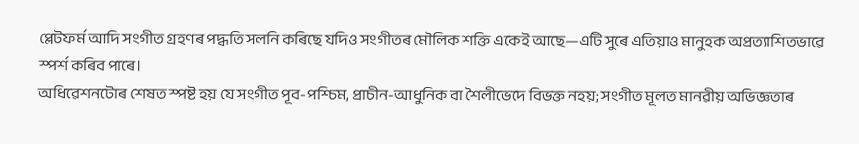প্লেটফৰ্ম আদি সংগীত গ্ৰহণৰ পদ্ধতি সলনি কৰিছে যদিও সংগীতৰ মৌলিক শক্তি একেই আছে—এটি সুৰে এতিয়াও মানুহক অপ্রত্যাশিতভাৱে স্পৰ্শ কৰিব পাৰে।
অধিৱেশনটোৰ শেষত স্পষ্ট হয় যে সংগীত পূব-পশ্চিম, প্ৰাচীন-আধুনিক বা শৈলীভেদে বিভক্ত নহয়; সংগীত মূলত মানৱীয় অভিজ্ঞতাৰ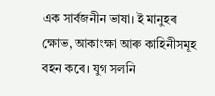এক সার্বজনীন ভাষা। ই মানুহৰ ক্ষোভ, আকাংক্ষা আৰু কাহিনীসমূহ বহন কৰে। যুগ সলনি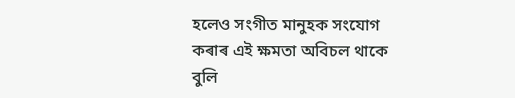হলেও সংগীত মানুহক সংযোগ কৰাৰ এই ক্ষমতা অবিচল থাকে বুলি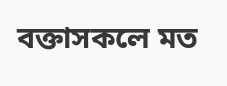বক্তাসকলে মত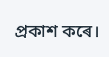প্ৰকাশ কৰে।